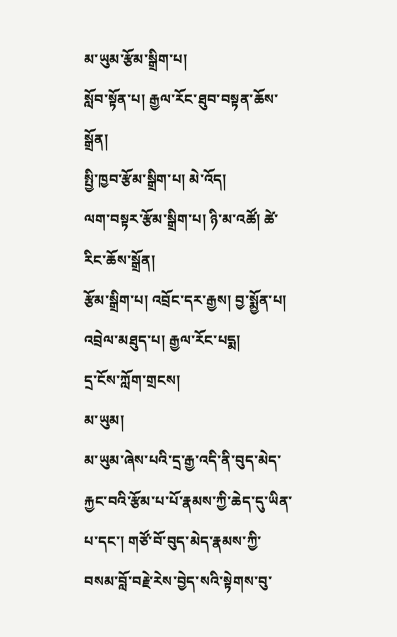མ་ཡུམ་རྩོམ་སྒྲིག་པ།
སློབ་སྟོན་པ། རྒྱལ་རོང་ཐུབ་བསྟན་ཆོས་སྒྲོན།
སྤྱི་ཁྱབ་རྩོམ་སྒྲིག་པ། མེ་འོད།
ལག་བསྟར་རྩོམ་སྒྲིག་པ། ཉི་མ་འཚོ། ཚེ་རིང་ཆོས་སྒྲོན།
རྩོམ་སྒྲིག་པ། འབྲོང་དར་རྒྱས། བྱ་སྨྱོན་པ།
འབྲེལ་མཐུད་པ། རྒྱལ་རོང་པདྨ།
དྲ་ངོས་ཀློག་གྲངས།
མ་ཡུམ།
མ་ཡུམ་ཞེས་པའི་དྲ་རྒྱ་འདི་ནི་བུད་མེད་རྐྱང་བའི་རྩོམ་པ་པོ་རྣམས་ཀྱི་ཆེད་དུ་ཡིན་པ་དང་། གཙོ་བོ་བུད་མེད་རྣམས་ཀྱི་བསམ་བློ་བརྗེ་རེས་བྱེད་སའི་སྟེགས་བུ་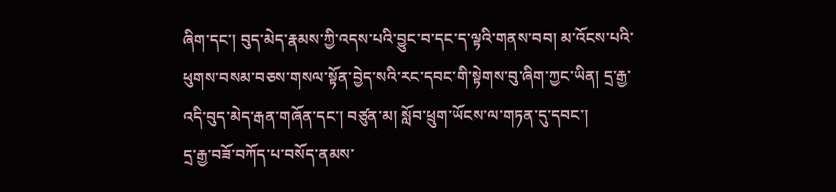ཞིག་དང་། བུད་མེད་རྣམས་ཀྱི་འདས་པའི་བྱུང་བ་དང་ད་ལྟའི་གནས་བབ། མ་འོངས་པའི་ཕུགས་བསམ་བཅས་གསལ་སྟོན་བྱེད་སའི་རང་དབང་གི་སྟེགས་བུ་ཞིག་ཀྱང་ཡིན། དྲ་རྒྱ་འདི་བུད་མེད་རྒན་གཞོན་དང་། བཙུན་མ། སློབ་ཕྲུག་ཡོངས་ལ་གཏན་དུ་དབང་།
དྲ་རྒྱ་བཟོ་བཀོད་པ་བསོད་ནམས་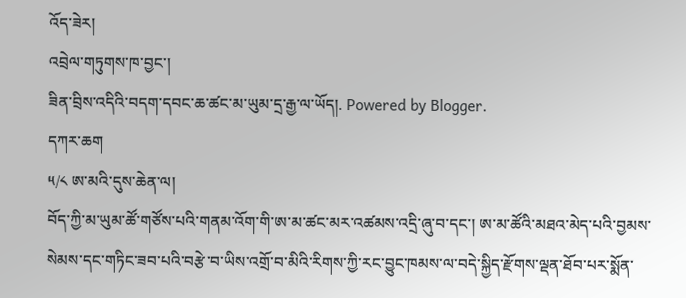འོད་ཟེར།
འབྲེལ་གཏུགས་ཁ་བྱང་།
ཟིན་བྲིས་འདིའི་བདག་དབང་ཆ་ཚང་མ་ཡུམ་དྲ་རྒྱ་ལ་ཡོད།. Powered by Blogger.
དཀར་ཆག
༥/༨ ཨ་མའི་དུས་ཆེན་ལ།
བོད་ཀྱི་མ་ཡུམ་ཚོ་གཙོས་པའི་གནམ་འོག་གི་ཨ་མ་ཚང་མར་འཚམས་འདྲི་ཞུ་བ་དང་། ཨ་མ་ཚོའི་མཐའ་མེད་པའི་བྱམས་སེམས་དང་གཏིང་ཟབ་པའི་བརྩེ་བ་ཡིས་འགྲོ་བ་མིའི་རིགས་ཀྱི་རང་བྱུང་ཁམས་ལ་བདེ་སྐྱིད་རྫོགས་ལྡན་ཐོབ་པར་སྨོན་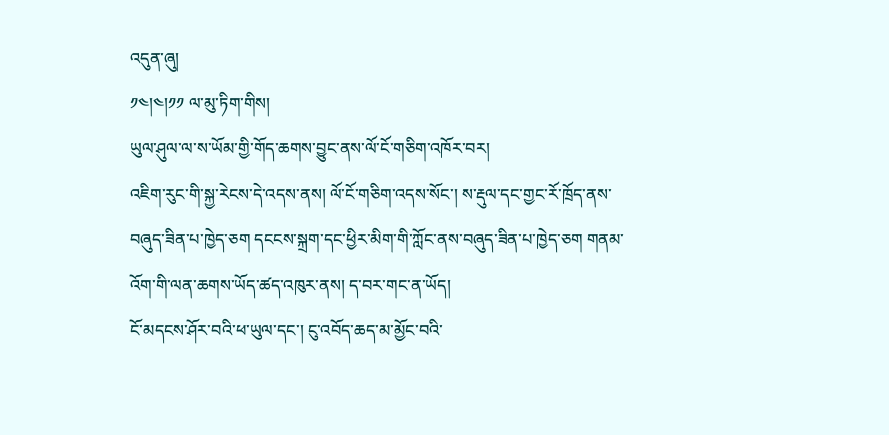འདུན་ཞུ།
༡༤།༤།༡༡ ལ་མུ་ཏིག་གིས།
ཡུལ་ཤུལ་ལ་ས་ཡོམ་གྱི་གོད་ཆགས་བྱུང་ནས་ལོ་ངོ་གཅིག་འཁོར་བར།
འཇིག་རུང་གི་སྐྱ་རེངས་དེ་འདས་ནས། ལོ་ངོ་གཅིག་འདས་སོང་། ས་རྡུལ་དང་གྱང་རོ་ཁྲོད་ནས་བཞུད་ཟིན་པ་ཁྱེད་ཅག དངངས་སྐྲག་དང་ཕྱིར་མིག་གི་ཀློང་ནས་བཞུད་ཟིན་པ་ཁྱེད་ཅག གནམ་འོག་གི་ལན་ཆགས་ཡོད་ཚད་འཁུར་ནས། ད་བར་གང་ན་ཡོད།
ངོ་མདངས་ཤོར་བའི་ཕ་ཡུལ་དང་། ངུ་འབོད་ཆད་མ་མྱོང་བའི་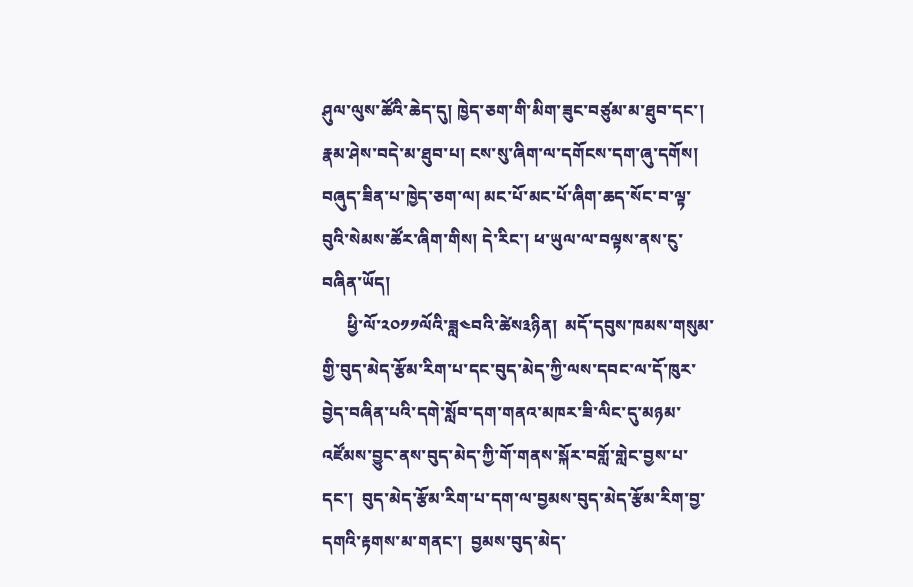ཤུལ་ལུས་ཚོའི་ཆེད་དུ། ཁྱེད་ཅག་གི་མིག་ཟུང་བཙུམ་མ་ཐུབ་དང་། རྣམ་ཤེས་བདེ་མ་ཐུབ་པ། ངས་སུ་ཞིག་ལ་དགོངས་དག་ཞུ་དགོས། བཞུད་ཟིན་པ་ཁྱེད་ཅག་ལ། མང་པོ་མང་པོ་ཞིག་ཆད་སོང་བ་ལྟ་བུའི་སེམས་ཚོར་ཞིག་གིས། དེ་རིང་། ཕ་ཡུལ་ལ་བལྟས་ནས་ངུ་བཞིན་ཡོད།
      ཕྱི་ལོ་༢༠༡༡ལོའི་ཟླ༤བའི་ཚེས༣ཉིན།  མདོ་དབུས་ཁམས་གསུམ་གྱི་བུད་མེད་རྩོམ་རིག་པ་དང་བུད་མེད་ཀྱི་ལས་དབང་ལ་དོ་ཁུར་བྱེད་བཞིན་པའི་དགེ་སློབ་དག་གནའ་མཁར་ཟི་ལིང་དུ་མཉམ་འཛོམས་བྱུང་ནས་བུད་མེད་ཀྱི་གོ་གནས་སྐོར་བགློ་གླེང་བྱས་པ་དང་།  བུད་མེད་རྩོམ་རིག་པ་དག་ལ་བྱམས་བུད་མེད་རྩོམ་རིག་བྱ་དགའི་རྟགས་མ་གནང་།  བྱམས་བུད་མེད་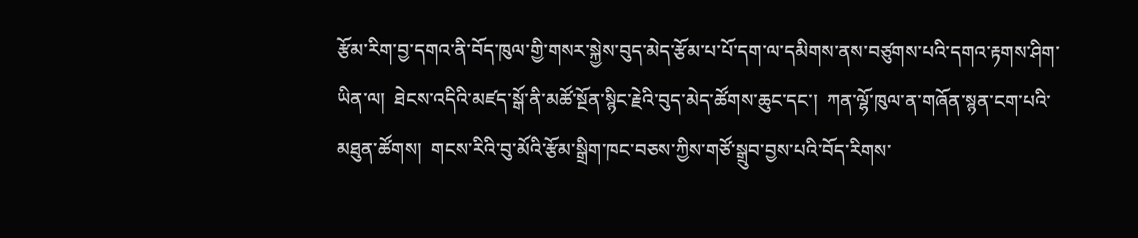རྩོམ་རིག་བྱ་དགའ་ནི་བོད་ཁུལ་གྱི་གསར་སྐྱེས་བུད་མེད་རྩོམ་པ་པོ་དག་ལ་དམིགས་ནས་བཙུགས་པའི་དགའ་རྟགས་ཤིག་ཡིན་ལ།  ཐེངས་འདིའི་མཛད་སྒོ་ནི་མཚོ་སྔོན་སྙིང་རྗེའི་བུད་མེད་ཚོགས་ཆུང་དང་།  ཀན་ལྷོ་ཁུལ་ན་གཞོན་སྙན་ངག་པའི་མཐུན་ཚོགས།  གངས་རིའི་བུ་མོའི་རྩོམ་སྒྲིག་ཁང་བཅས་ཀྱིས་གཙོ་སྒྲུབ་བྱས་པའི་བོད་རིགས་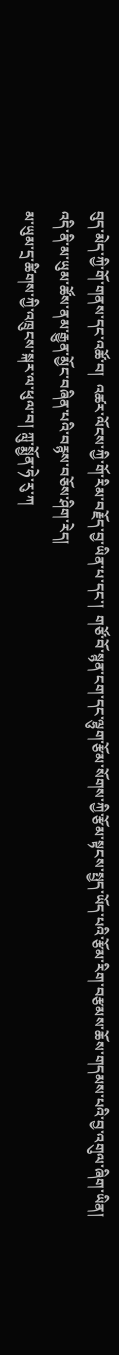བུད་མེད་ཀྱི་གོ་གནས་དང་འཚོ་བ།  འཚར་ལོངས་ཀྱི་གོ་རིམ་བརྗོད་བྱ་ཡིན་པ་དང་།  གཙོ་བོ་སྙན་ངག་དང་ལྷུག་རྩོམ་སོགས་ཀྱི་རྩོམ་སྟངས་སྤྱད་ཡོད་པའི་རྩོམ་རིག་བརྩམས་ཆོས་གདམས་པའི་བྱ་འགུལ་ཞིག་ཡིན།
འདི་ནི་མ་ཡུམ་ཚོས་ནམ་རྒྱུན་མྱོང་བཞིན་པའི་བརྙས་བཅོས་ཤིག་རེད།
མ་ཡུམ་དྲ་ཚིགས་ཀྱི་འཁྲུངས་སྐར་ལ་ཕུལ་བ། ཀླུ་སྨྱོན་ཧེ་རུ་ཀ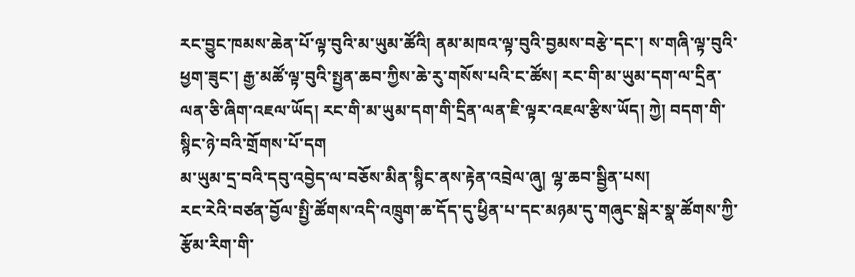རང་བྱུང་ཁམས་ཆེན་པོ་ལྟ་བུའི་མ་ཡུམ་ཚོའི། ནམ་མཁའ་ལྟ་བུའི་བྱམས་བརྩེ་དང་། ས་གཞི་ལྟ་བུའི་ཕྱག་ཟུང་། རྒྱ་མཚོ་ལྟ་བུའི་སྤྱན་ཆབ་ཀྱིས་ཆེ་རུ་གསོས་པའི་ང་ཚོས། རང་གི་མ་ཡུམ་དག་ལ་དྲིན་ལན་ཅི་ཞིག་འཇལ་ཡོད། རང་གི་མ་ཡུམ་དག་གི་དྲིན་ལན་ཇི་ལྟར་འཇལ་རྩིས་ཡོད། ཀྱེ། བདག་གི་སྙིང་ཉེ་བའི་གྲོགས་པོ་དག
མ་ཡུམ་དྲ་བའི་དབུ་འབྱེད་ལ་བཅོས་མིན་སྙིང་ནས་རྟེན་འབྲེལ་ཞུ། ལྷ་ཆབ་སྦྱིན་པས།
རང་རེའི་བཙན་བྱོལ་སྤྱི་ཚོགས་འདི་འཁྲུག་ཆ་དོད་དུ་ཕྱིན་པ་དང་མཉམ་དུ་གཞུང་སྒེར་སྣ་ཚོགས་ཀྱི་རྩོམ་རིག་གི་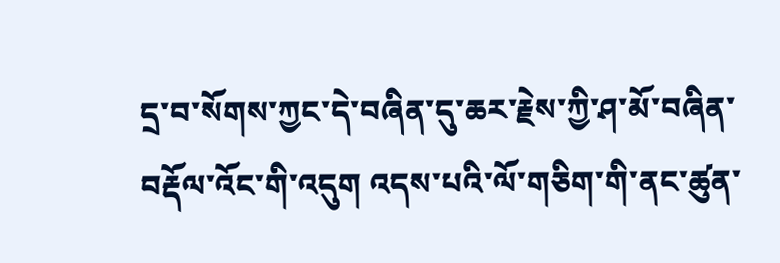དྲ་བ་སོགས་ཀྱང་དེ་བཞིན་དུ་ཆར་རྗེས་ཀྱི་ཤ་མོ་བཞིན་བརྡོལ་འོང་གི་འདུག འདས་པའི་ལོ་གཅིག་གི་ནང་ཚུན་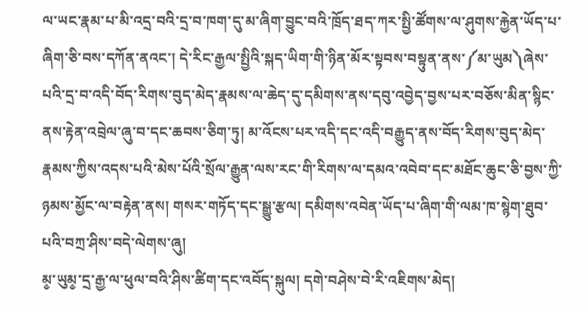ལ་ཡང་རྣམ་པ་མི་འདྲ་བའི་དྲ་བ་ཁག་དུ་མ་ཞིག་བྱུང་བའི་ཁྲོད་ཐད་ཀར་སྤྱི་ཚོགས་ལ་ཤུགས་རྐྱེན་ཡོད་པ་ཞིག་ཅི་བས་དཀོན་ནའང་། དེ་རིང་རྒྱལ་སྤྱིའི་སྐད་ཡིག་གི་ཉིན་མོར་སྟབས་བསྟུན་ནས་༼མ་ཡུམ༽ཞེས་པའི་དྲ་བ་འདི་བོད་རིགས་བུད་མེད་རྣམས་ལ་ཆེད་དུ་དམིགས་ནས་དབུ་འབྱེད་བྱས་པར་བཅོས་མིན་སྙིང་ནས་རྟེན་འབྲེལ་ཞུ་བ་དང་ཆབས་ཅིག་ཏུ། མ་འོངས་པར་འདི་དང་འདི་བརྒྱུད་ནས་བོད་རིགས་བུད་མེད་རྣམས་ཀྱིས་འདས་པའི་མེས་པོའི་སྲོལ་རྒྱུན་ལས་རང་གི་རིགས་ལ་དམའ་འབེབ་དང་མཐོང་ཆུང་ཅི་བྱས་ཀྱི་ཉམས་མྱོང་ལ་བརྟེན་ནས། གསར་གཏོད་དང་སྒྱུ་རྩལ། དམིགས་འབེན་ཡོད་པ་ཞིག་གི་ལམ་ཁ་སྙེག་ཐུབ་པའི་བཀྲ་ཤིས་བདེ་ལེགས་ཞུ།
མ༵་ཡུམ༵་དྲ་རྒྱ་ལ་ཕུལ་བའི་ཤིས་ཚིག་དང་འབོད་སྐུལ། དགེ་བཤེས་བེ་རི་འཇིགས་མེད།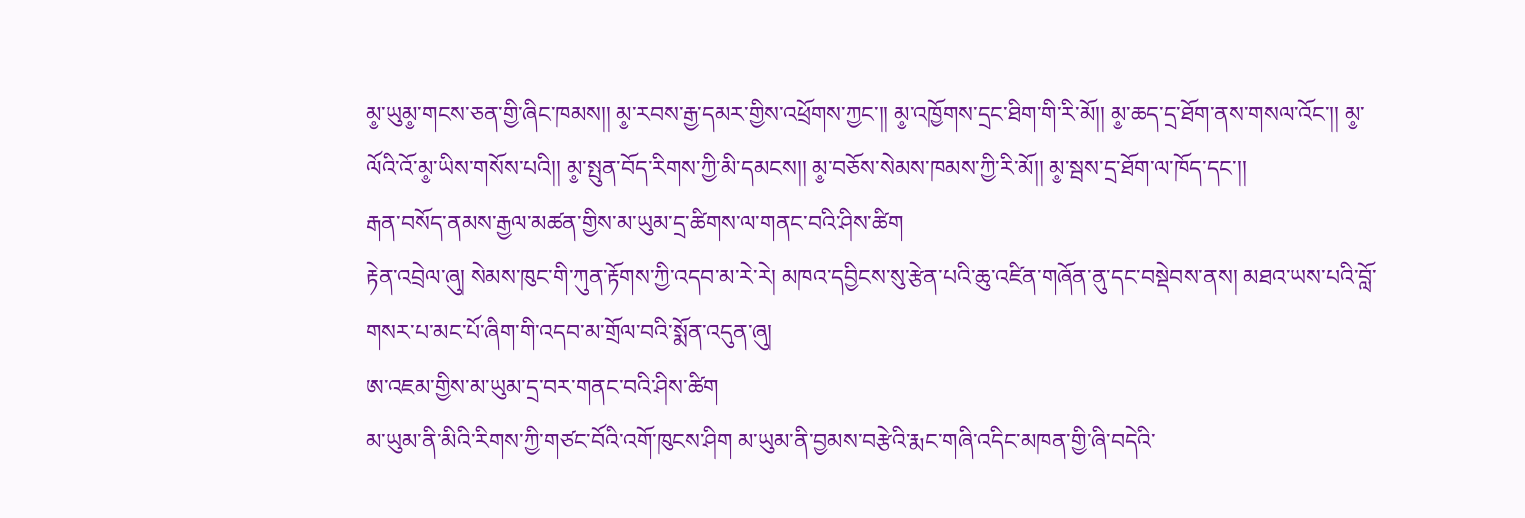མ༵་ཡུམ༵་གངས་ཅན་གྱི་ཞིང་ཁམས།། མ༵་རབས་རྒྱ་དམར་གྱིས་འཕྲོགས་ཀྱང་།། མ༵་འཁྱོགས་དྲང་ཐིག་གི་རི་མོ།། མ༵་ཆད་དྲ་ཐོག་ནས་གསལ་འོང་།། མ༵་ལོའི་འོ་མ༵་ཡིས་གསོས་པའི།། མ༵་སྤུན་བོད་རིགས་ཀྱི་མི་དམངས།། མ༵་བཅོས་སེམས་ཁམས་ཀྱི་རི་མོ།། མ༵་སྦས་དྲ་ཐོག་ལ་ཁོད་དང་།།
རྒན་བསོད་ནམས་རྒྱལ་མཚན་གྱིས་མ་ཡུམ་དྲ་ཚིགས་ལ་གནང་བའི་ཤིས་ཚིག
རྟེན་འབྲེལ་ཞུ། སེམས་ཁུང་གི་ཀུན་རྟོགས་ཀྱི་འདབ་མ་རེ་རེ། མཁའ་དབྱིངས་སུ་རྩེན་པའི་ཆུ་འཛིན་གཞོན་ནུ་དང་བསྡེབས་ནས། མཐའ་ཡས་པའི་བློ་གསར་པ་མང་པོ་ཞིག་གི་འདབ་མ་གྲོལ་བའི་སྨོན་འདུན་ཞུ།
ཨ་འཇམ་གྱིས་མ་ཡུམ་དྲ་བར་གནང་བའི་ཤིས་ཚིག
མ་ཡུམ་ནི་མིའི་རིགས་ཀྱི་གཙང་བོའི་འགོ་ཁུངས་ཤིག མ་ཡུམ་ནི་བྱམས་བརྩེའི་རྨང་གཞི་འདིང་མཁན་གྱི་ཞི་བདེའི་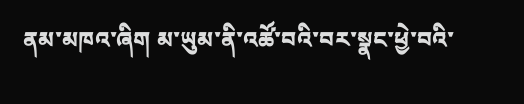ནམ་མཁའ་ཞིག མ་ཡུམ་ནི་འཚོ་བའི་བར་སྣང་ཕྱེ་བའི་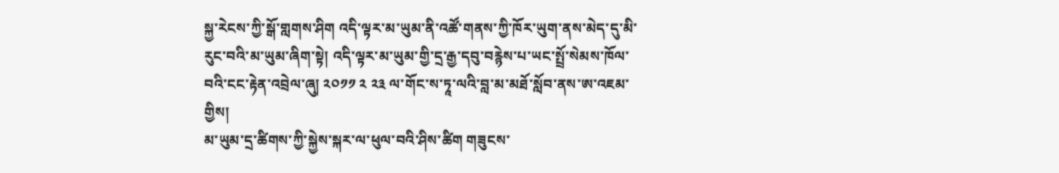སྐྱ་རེངས་ཀྱི་སྒོ་གླགས་ཤིག འདི་ལྟར་མ་ཡུམ་ནི་འཚོ་གནས་ཀྱི་ཁོར་ཡུག་ནས་མེད་དུ་མི་རུང་བའི་མ་ཡུམ་ཞིག་སྟེ། འདི་ལྟར་མ་ཡུམ་གྱི་དྲ་རྒྱ་དབུ་བརྙེས་པ་ཡང་སྤྲོ་སེམས་ཁོལ་བའི་ངང་རྟེན་འབྲེལ་ཞུ། ༢༠༡༡ ༢ ༢༣ ལ་གོང་ས་ཏཱ་ལའི་བླ་མ་མཐོ་སློབ་ནས་ཨ་འཇམ་གྱིས།
མ་ཡུམ་དྲ་ཚིགས་ཀྱི་སྐྱེས་སྐར་ལ་ཕུལ་བའི་ཤིས་ཚིག གཟུངས་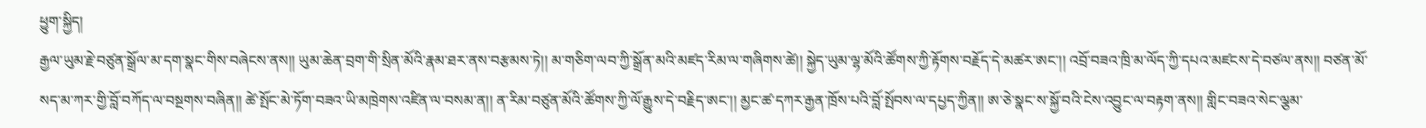ཕྱུག་སྐྱིད།
རྒྱལ་ཡུམ་རྗེ་བཙུན་སྒྲོལ་མ་དག་སྣང་གིས་བཞེངས་ནས།། ཡུམ་ཆེན་བྲག་གི་སྲིན་མོའི་རྣམ་ཐར་ནས་བརྩམས་ཏེ།། མ་གཅིག་ལབ་ཀྱི་སྒྲོན་མའི་མཛད་རིམ་ལ་གཞིགས་ཚེ།། སྐྱེད་ཡུམ་ལྷ་མོའི་ཚོགས་ཀྱི་རྟོགས་བརྗོད་དེ་མཚར་ཨང་།། འབྲོ་བཟའ་ཁྲི་མ་ལོད་ཀྱི་དཔའ་མཛངས་དེ་བཙལ་ནས།། བཙན་མོ་སད་མ་ཀར་གྱི་བློ་བཀོད་ལ་བསྔགས་བཞིན།། ཚེ་སྤོང་མེ་ཏོག་བཟའ་ཡི་མཁྲེགས་འཛིན་ལ་བསམ་ན།། ན་རིམ་བཙུན་མོའི་ཚོགས་ཀྱི་ལོ་རྒྱུས་དེ་བརྗིད་ཨང་།། མྱང་ཚ་དཀར་རྒྱན་ཁྲོས་པའི་བློ་སྤོབས་ལ་དཔྱད་ཀྱིན།། ཨ་ཅེ་སྣང་ས་སྐྱོ་བའི་ངེས་འབྱུང་ལ་བརྟག་ནས།། གླིང་བཟའ་སེང་ལྕམ་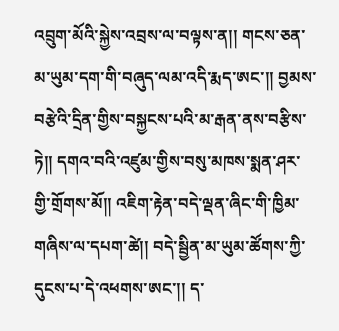འབྲུག་མོའི་སྐྱེས་འབྲས་ལ་བལྟས་ན།། གངས་ཅན་མ་ཡུམ་དག་གི་བཞུད་ལམ་འདི་རྨད་ཨང་།། བྱམས་བརྩེའི་དྲིན་གྱིས་བསྐྱངས་པའི་མ་རྒན་ནས་བརྩིས་ཏེ།། དགའ་བའི་འཛུམ་གྱིས་བསུ་མཁས་སྨན་ཤར་གྱི་གྲོགས་མོ།། འཇིག་རྟེན་བདེ་ལྡན་ཞིང་གི་ཁྱིམ་གཞིས་ལ་དཔག་ཚེ།། བདེ་སྦྱིན་མ་ཡུམ་ཚོགས་ཀྱི་དུངས་པ་དེ་འཕགས་ཨང་།། ད་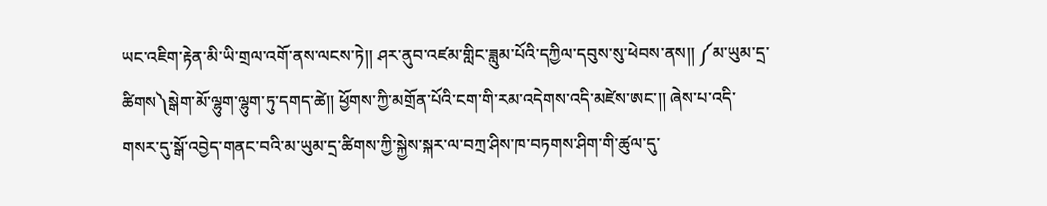ཡང་འཇིག་རྟེན་མི་ཡི་གྲལ་འགོ་ནས་ལངས་ཏེ།། ཤར་ནུབ་འཛམ་གླིང་ཟླུམ་པོའི་དཀྱིལ་དབུས་སུ་ཕེབས་ནས།། ༼མ་ཡུམ་དྲ་ཚིགས༽སྒེག་མོ་ལྷུག་ལྷུག་ཏུ་དགད་ཚེ།། ཕྱོགས་ཀྱི་མགྲོན་པོའི་ངག་གི་རམ་འདེགས་འདི་མཛེས་ཨང་།། ཞེས་པ་འདི་གསར་དུ་སྒོ་འབྱེད་གནང་བའི་མ་ཡུམ་དྲ་ཚིགས་ཀྱི་སྐྱེས་སྐར་ལ་བཀྲ་ཤིས་ཁ་བཏགས་ཤིག་གི་ཚུལ་དུ་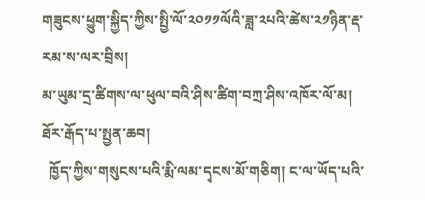གཟུངས་ཕྱུག་སྐྱིད་ཀྱིས་སྤྱི་ལོ་༢༠༡༡ལོའི་ཟླ་༢པའི་ཚེས་༢༡ཉིན་རྡ་རམ་ས་ལར་བྲིས།
མ་ཡུམ་དྲ་ཚིགས་ལ་ཕུལ་བའི་ཤིས་ཚིག་བཀྲ་ཤིས་འཁོར་ལོ་མ། ཐོར་རྒོད་པ་སྤྱན་ཆབ།
  ཁྱོད་ཀྱིས་གསུངས་པའི་རྨི་ལམ་དྭངས་མོ་གཅིག། ང་ལ་ཡོད་པའི་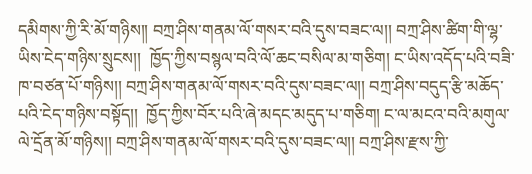དམིགས་ཀྱི་རི་མོ་གཉིས།། བཀྲ་ཤིས་གནམ་ལོ་གསར་བའི་དུས་བཟང་ལ།། བཀྲ་ཤིས་ཚིག་གི་ལྷ་ཡིས་ངེད་གཉིས་སྲུངས།།  ཁྱོད་ཀྱིས་བསྙལ་བའི་ལོ་ཆང་བསིལ་མ་གཅིག། ང་ཡིས་འདོད་པའི་བཟི་ཁ་བཙན་པོ་གཉིས།། བཀྲ་ཤིས་གནམ་ལོ་གསར་བའི་དུས་བཟང་ལ།། བཀྲ་ཤིས་བདུད་རྩི་མཆོད་པའི་ངེད་གཉིས་བསྟོད།།  ཁྱོད་ཀྱིས་བོར་པའི་ཞེ་མདང་མདུད་པ་གཅིག། ང་ལ་མངའ་བའི་མགུལ་ལེ་དྲོན་མོ་གཉིས།། བཀྲ་ཤིས་གནམ་ལོ་གསར་བའི་དུས་བཟང་ལ།། བཀྲ་ཤིས་རྫས་ཀྱི་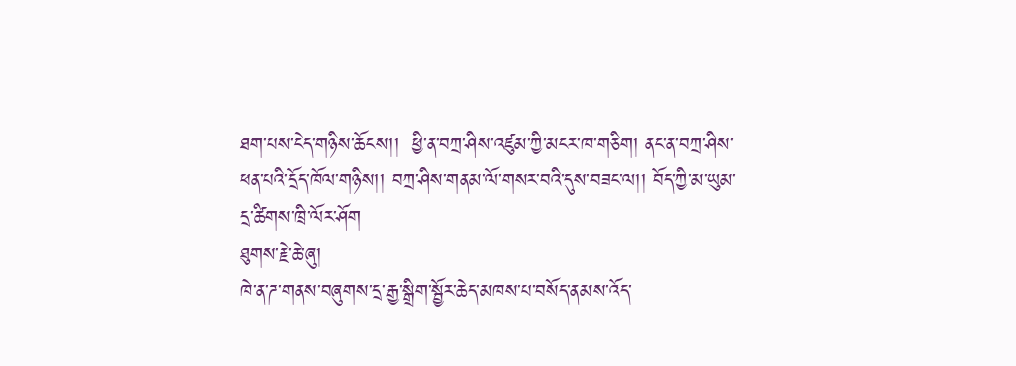ཐག་པས་ངེད་གཉིས་ཆོངས།།  ཕྱི་ན་བཀྲ་ཤིས་འཛུམ་ཀྱི་མངར་ཁ་གཅིག། ནང་ན་བཀྲ་ཤིས་ཕན་པའི་དྲོད་ཁོལ་གཉིས།། བཀྲ་ཤིས་གནམ་ལོ་གསར་བའི་དུས་བཟང་ལ།། བོད་ཀྱི་མ་ཡུམ་དྲ་ཚིགས་ཁྲི་ལོར་ཤོག
ཐུགས་རྗེ་ཆེ་ཞུ།
ཁེ་ན་ཌ་གནས་བཞུགས་དྲ་རྒྱ་སྒྲིག་སྦྱོར་ཆེད་མཁས་པ་བསོད་ནམས་འོད་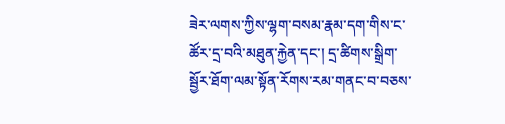ཟེར་ལགས་ཀྱིས་ལྷག་བསམ་རྣམ་དག་གིས་ང་ཚོར་དྲ་བའི་མཐུན་རྐྱེན་དང་། དྲ་ཚིགས་སྒྲིག་སྦྱོར་ཐོག་ལམ་སྟོན་རོགས་རམ་གནང་བ་བཅས་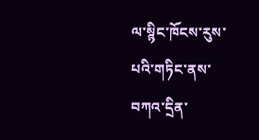ལ་སྙིང་ཁོངས་རུས་པའི་གཏིང་ནས་བཀའ་དྲིན་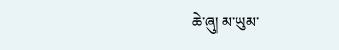ཆེ་ཞུ། མ་ཡུམ་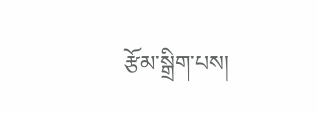རྩོམ་སྒྲིག་པས།